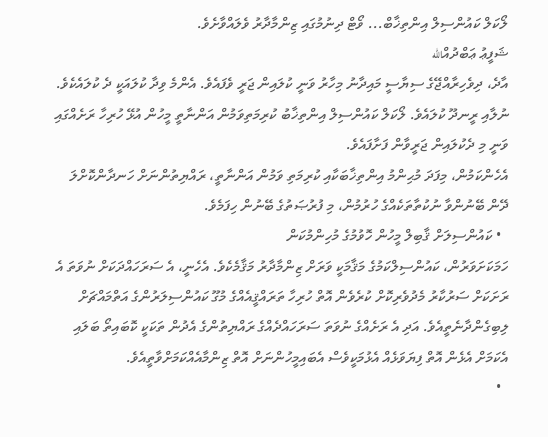ލޯކަލް ކައުންސިލް އިންތިޚާބް... ވޯޓް ދިނުމުގައި ޒިންމާދާރު ވެލައްވާށެވެ.
ޝަފީޢު ޢަބްދުއްالله
އާދެ، ދިވެހިރާއްޖޭގެ ސިޔާސީ މައިދާނު މިހާރު ވަނީ ކުލައިން ޖަރީ ވެފައެވެ. އެންމެ ވިދާ ކުލައަކީ ދެ ކުލައެކެވެ. ނުލާއި ރީނދޫ ކުލައެވެ. ލޯކަލް ކައުންސިލް އިންތިޚާބު ކުރިމަތިވަމުން އަންނާތީ މީހުން އުޅޭ ހުރިހާ ރަށެއްގައި ވަނީ މި ދެކުލައިން ޖަރީވާން ފަށާފައެވެ.
އެހެންކަމުން، މިފަދަ މުޙިންމު އިންތިޚާބަކާއި ކުރިމަތި ވަމުން އަންނާތީ، ރައްޔިތުންނަށް ހަނދާންކޮށްލަ ދޭން ބޭނުންވާ ނުކުތާތަކެއްގެ ހުރުމުން، މި ފުރުޞަތުގެ ބޭނުން ހިފަމެވެ.
  • ކައުންސިލަށް ޤާބިލް މީހުން ހޮވުމުގެ މުހިންމުކަން
ހަމަކަށަވަރުން، ކައުންސިލްކަމުގެ މަޤާމަކީ ވަރަށް ޒިންމާދާރު މަޤާމެކެވެ. އެހެނީ، އެ ސަރަހައްދަކަށް ނުވަތަ އެ ރަށަކަށް ސަރުކާރު މެދުވެރިކޮށް ކުރެވެން އޮތް ހުރިހާ ތަރައްޤީއެއްގެ މުގޫ ކައުންސިލަރުންގެ އަތްމައްޗަށް ލިބިގެންދާނެތީއެވެ. އަދި އެ ރަށެއްގެ ނުވަތަ ސަރަހައްދެއްގެ ރައްޔިތުންގެ އެދުން ތަކަކީ ކޮބައިތޯ ބަލައި އެކަމަށް އެޅެން އޮތް ފިޔަވަޅެއް އެޅުމަކީވެސް އެބައިމީހުންނަށް އޮތް ޒިންމާއެއްކަމަށްވާތީއެވެ.
  •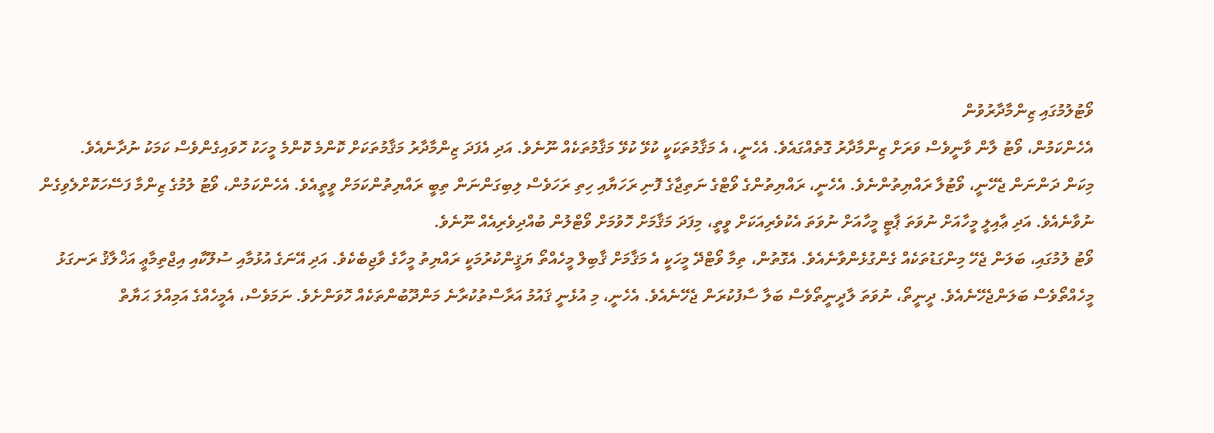ވޯޓުލުމުގައި ޒިންމާދާރުވުން
އެހެންކަމުން، ވޯޓު ލާން ވާނީވެސް ވަރަށް ޒިންމާދާރު ގޮތެއްގައެވެ. އެހެނީ، އެ މަޤާމުތަކަކީ ކުޅޭ ކުޅޭ މަޤާމުތަކެއް ނޫނެވެ. އަދި އެފަދަ ޒިންމާދާރު މަޤާމުތަކަށް ކޮންމެ ކޮންމެ މީހަކު ހޮވައިގެންވެސް ކަމަކު ނުދާނެއެވެ.
މިކަން ދަންނަން ޖެހޭނީ، ވޯޓުލާ ރައްޔިތުންނެވެ. އެހެނީ، ރައްޔިތުންގެ ވޯޓްގެ ނަތިޖާގެ ފޮނި ރަހަޔާއި ހިތި ރަހަވެސް ލިބިގަންނަން ތިބީ ރައްޔިތުންކަމަށް ވީތީއެވެ. އެހެންކަމުން، ވޯޓު ލުމުގެ ޒިންމާ ފަސޭހަކޮށްލެވިގެން ނުވާނެއެވެ. އަދި ޢާއިލީ މީހާއަށް ނުވަތަ ޕާޓީ މީހާއަށް ނުވަތަ އެކުވެރިއަކަށް ވީތީ، މިފަދަ މަޤާމަށް ހޮވުމަށް ވޯޓްލުން ބުއްދިވެރިއެއް ނޫނެވެ.
ވޯޓު ލުމުގައި، ބަލަން ޖެހޭ މިންގަޑުތަކެއް ގެންގުޅެންވާނެއެވެ. އެގޮތުން، ތިމާ ވޯޓްދޭ މީހަކީ އެ މަޤާމަށް ޤާބިލް މީހެއްތޯ ޔަޤީންކުރުމަކީ ރައްޔިތު މީހާގެ ވާޖިބެކެވެ. އަދި އޭނަގެ އުޅުމާއި ސުލޫކާއި އިޖްތިމާޢީ އަޚްލާޤު ރަނގަޅު މީހެއްތޯވެސް ބަލަންޖެހޭނެއެވެ. ދީނީތޯ، ނުވަތަ ލާދީނީތޯވެސް ބަލާ ސާފުކުރަން ޖެހޭނެއެވެ. އެހެނީ، މި އުޅެނީ ޤައުމު އަރާސްތުކުރާނެ މަންދޫބުންތަކެއް ހޮވަންށެވެ. ނަމަވެސް، އެމީހެއްގެ އަމިއްލަ ޙަޔާތް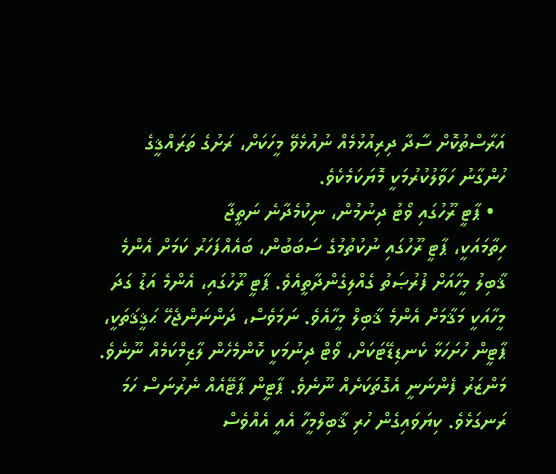އަރާސްތުކޮށް ސާދާ ދިރިއުޅުމެއް ނުއުޅެވޭ މީހަކަށް، ރަށުގެ ތަރައްޤީގެ ހުންގާނު ހަވާލުކުރުމަކީ މޮޔަކަމެކެވެ.
  • ޕާޓީ ރޫހުގައި ވޯޓު ދިނުމުން، ނިކުމެދާނެ ނަތީޖާ
ހިތާމައަކީ، ޕާޓީ ރޫހުގައި ނުކުތުމުގެ ސަބަބުން، ބައެއްފަހަރު ކަމަށް އެންމެ ޤާބިލު މީހާއަށް ފުރުޞަތު ގެއްލިގެންދާތީއެވެ. ޕާޓީ ރޫހުގައި، އެންމެ އަޑު ގަދަ މީހާއަކީ މަޤާމަށް އެންމެ ޤާބިލް މީހާއެވެ. ނަމަވެސް، ދަންނަންޖެހޭ ޙަޤީޤަތަކީ، ޕާޓީން ހުށަހަޅާ ކެނޑިޑޭޓަކަށް، ވޯޓް ދިނުމަކީ ކޮންމެހެން ލާޒިމްކަމެއް ނޫނެވެ.
މަންޒަރު ފެންނަނީ އެގޮތަކަށެއް ނޫނެވެ. ޕާޓީން ޕާޓޭއެއް ނެރުނަސް ހަމަ ރަނގަޅެވެ. ކިޔަވައިގެން ހުރި ޤާބިލްމީހާ އެއީ އެއްވެސް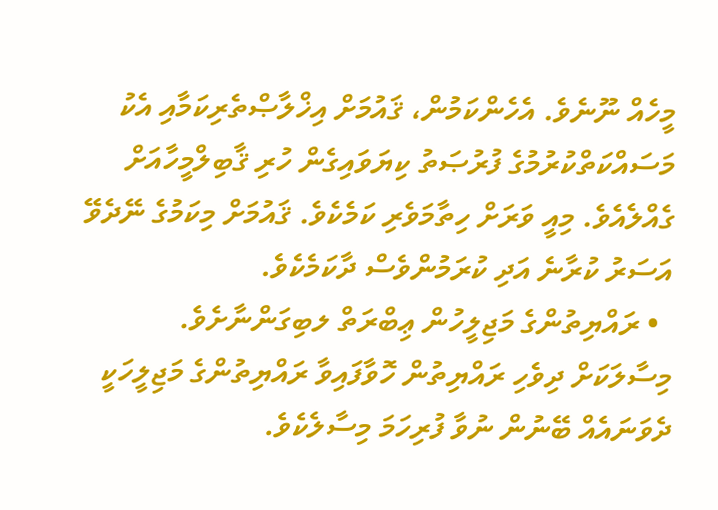މީހެއް ނޫނެވެ. އެހެންކަމުން، ޤައުމަށް އިޚްލާޞްތެރިކަމާއި އެކު މަސައްކަތްކުރުމުގެ ފުރުޞަތު ކިޔަވައިގެން ހުރި ޤާބިލްމީހާއަށް ގެއްލެއެވެ. މިއީ ވަރަށް ހިތާމަވެރި ކަމެކެވެ. ޤައުމަށް މިކަމުގެ ނޭދެވޭ އަސަރު ކުރާނެ އަދި ކުރަމުންވެސް ދާކަމެކެވެ.
  • ރައްޔިތުންގެ މަޖިލީހުން ޢިބްރަތް ލބިގަންނާށެވެ.
މިސާލަކަށް ދިވެހި ރައްޔިތުން ހޮވާފައިވާ ރައްޔިތުންގެ މަޖިލީހަކީ ދެވަނައެއް ބޭނުން ނުވާ ފުރިހަމަ މިސާލެކެވެ.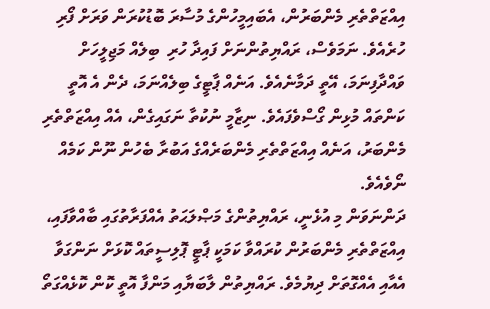އިއްޒަތްތެރި މެންބަރުން، އެބައިމީހުންގެ މުސާރަ ބޮޑުކުރަން ވަރަށް ފޯރި ހުރެއެވެ. ނަމަވެސް، ރައްޔިތުންނަށް ފައިދާ ހުރި  ބިލެއް މަޖިލީހަށް ވައްދާފިނަމަ، އޭތީ ދަމާނެއެވެ. އަނެއް ޕާޓީގެ ބިލެއްނަމަ، ދެން އެ އޮތީ ކަންތައް މުޅިން ގޯސްވެފައެވެ. ނިޒާމީ ނުކުތާ ނަގައިގެން، އެއް އިއްޒަތްތެރި މެންބަރު، އަނެއް އިއްޒަތްތެރި މެންބަރެއްގެ އަބުރާ ބެހުން ނޫން ކަމެއް ނޯވެއެވެ.
ދަންނަވަން މި އުޅެނީ، ރައްޔިތުންގެ މަޞްލަޙަތު އެއްފަރާތުގައި ބާއްވާފައި، އިއްޒަތްތެރި މެންބަރުން ކުރައްވާ ކަމަކީ ޕާޓީ ޕޮލިސީތައް ކޮޅަށް ނަންގަވާ އެއާއި އެއްގޮތަށް ދިޔުމެވެ. ރައްޔިތުން ލާބަޔާއި މަންފާ އޮތީ ކޮން ކޮޅެއްގަތޯ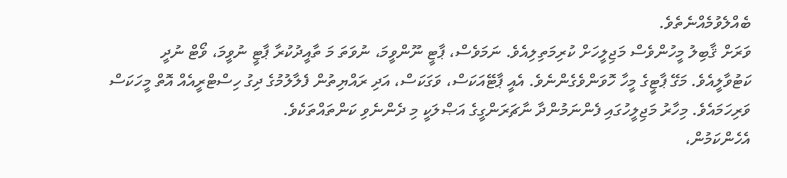ބެއްލެވުމެއްނެތެވެ.
ވަރަށް ޤާބިލު މީހުންވެސް މަޖިލީހަށް ކުރިމަތިލިއެވެ. ނަމަވެސް، ޕާޓީ ނޫންވީމަ، ނުވަތަ މަ ތާއީދުކުރާ ޕާޓީ ނުވީމަ، ވޯޓް ނުދީ ކަޓުވާލީއެވެ. މަގޭ ޕާޓީގެ މީހާ ހޮވަންވެގެންނެވެ. އެއީ ޕާޓޭއަކަސް، ވަގަކަސް، އަދި ރައްޔިތުން ފެލާލުމުގެ ދިގު ހިސްޓްރީއެއް އޮތް މީހަކަސް ވަރިހަމައެވެ. މިހާރު މަޖިލީހުގައި ފެންނަމުންދާ ނާޗަރަންގީގެ އަޞްލަކީ މި ދެންނެވި ކަންތައްތަކެވެ.
އެހެންކަމުން،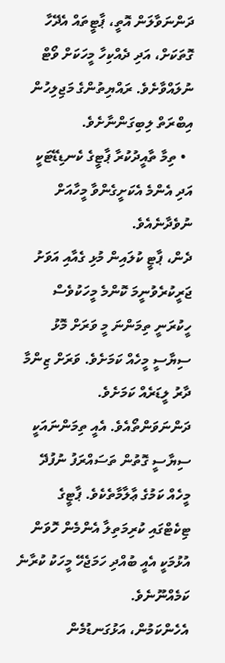ދަންނަވާލަން އޮތީ، ޕާޓީތައް އެދޭހާ ގޮތަކަށް، އަދި ދެއްކިހާ މީހަކަށް ވޯޓް ނުލައްވާށެވެ. ރައްޔިތުންގެ މަޖިލިހުން އިބްރަތް ލިބިގަންނާށެވެ.
  • ތިމާ ތާއީދުކުރާ ޕާޓީގެ ކެނޑިޑޭޓަކީ އަދި އެންމެ އެކަށީގެންވާ މީހާއަށް ނުވެދާނެއެވެ.
ދެން، ޕާޓީ ކުލައިން މުޅި ގެއާއި އަވަށު ޖަރީކުރެވުނީމަ ކޮންމެ މީހަކުވެސް ހީކުރަނީ ތިމަންނަ މީ ވަރަށް މޮޅު ސިޔާސީ މީހެއް ކަމަށެވެ. ވަރަށް ޒިންމާ ދާރު ލީޑަރެއް ކަމަށެވެ. ދަންނަވަންތޯއެވެ. އެއީ ތިމަންނައަކީ ސިޔާސީ ގޮތުން ތަސައްރަފު ނުފުދޭ މީހެއް ކަމުގެ ޢާލާމާތެކެވެ. ޕާޓީގެ ޓިކެޓްގައި ކުރިމަތިލާ އެންމެން ހޮވަން އުޅުމަކީ އެއީ ބުއްދި ހަމަޖެހޭ މީހަކު ކުރާނެ ކަމެއްނޫނެވެ.
އެހެންކަމުން، އަޅުގަނޑުމެން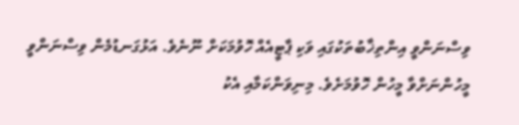ވިސްނަންވީ އިންތިޚާބުތަކުގައި ވަކި ޕާޓީއެއް ހޮވުމަކަށް ނޫނެވެ. އަޅުގަނޑުމެން ވިސްނަންވީ މީހުންނަށްވާ މީހުން ހޮވުމަށެވެ. މިނިވަންކަމާއި އެކު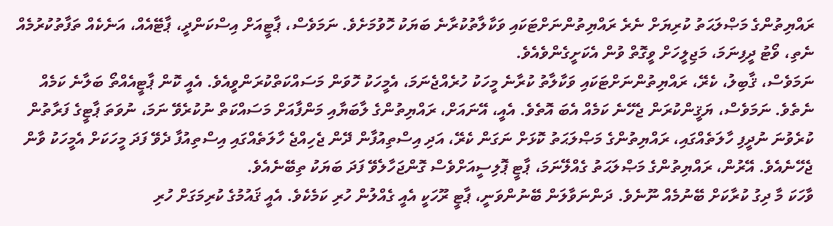ރައްޔިތުންގެ މަޞްލަޙަތު ކުރިޔަށް ނެރެ ރައްޔިތުންނަށްޓަކައި ވަކާލާތުކުރާނެ ބަޔަކު ހޮވުމަށެވެ. ނަމަވެސް، ޕާޓީއަށް އިސްކަންދީ، ޕާޓޭއެއް، އަނެކެއް ތަފާތުކުރުމެއް ނެތި، ވޯޓު ދީފިނަމަ، މަޖިލީހަށް ވީގޮތް ވުން އެކަށީގެންވެއެވެ.
ނަމަވެސް، ޤާބިލު، ކެރޭ، ރައްޔިތުންނަށްޓަކައި ވަކާލާތު ކުރާނެ މީހަކު ހުރެއްޖެނަމަ، އެމީހަކު ހޮވަން މަސައްކަތްކުރަންވީއެވެ. އެއީ ކޮން ޕާޓީއެއްތޯ ބަލާނެ ކަމެއް ނެތެވެ. ނަމަވެސް، ޔަޤީންކުރަން ޖެހޭނެ ކަމެއް އެބަ އޮތެވެ. އެއީ، އޭނައަށް، ރައްޔިތުންގެ ލާބަޔާއި މަންފާއަށް މަސައްކަތް ނުކުރެވޭ ނަމަ، ނުވަތަ ޕާޓީގެ ފަރާތުން ކުރެވުނަ ނުދީފި ހާލަތެއްގައި، ރައްޔިތުންގެ މަޞްލަޙަތު ކޮޅަށް ނަގަން ކެރޭ، އަދި އިސްތިއުފާން ދޭން ޖެހިއްޖެ ހާލަތެއްގައި އިސްތިއުފާ ދެވޭ ފަދަ މީހަކަށް އެމީހަކު ވާން ޖެހޭނެއެވެ. އޭރުން، ރައްޔިތުންގެ މަޞްލަޙަތު ގެއްލޭނަމަ، ޕާޓީ ޕޮލިސީއަށްވެސް ގޮންޖަހާލެވޭ ފަދަ ބަޔަކު ތިބޭނެއެވެ.
ވާހަކަ މާ ދިގު ކުރާކަށް ބޭނުމެއް ނޫނެވެ. ދަންނަވާލަން ބޭނުންވަނީ، ޕާޓީ ރޫހަކީ އެއީ ގެއްލުން ހުރި ކަމެކެވެ. އެއީ ޤައުމުގެ ކުރިމަގަށް ހުރި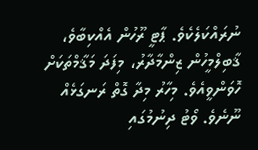ނުރައްކަލެކެވެ. ޕާޓީ ރޫހުން އެއްކިބާވެ، ޤާބިލްމީހުން ޒިންމާދާރު، މިފަދަ މަޤާމްތަކަށް ހޮވަންވީއެވެ. މިހާރު މިދާ ގޮތް ރަނގަޅެއް ނޫނެވެ. ވޯޓު ދިނުމުގައި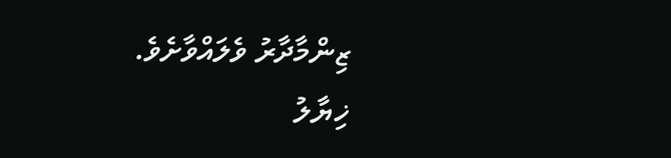ޒިންމާދާރު ވެލައްވާށެވެ.
ޚިޔާލު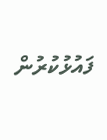ފައުޅުކުރުން